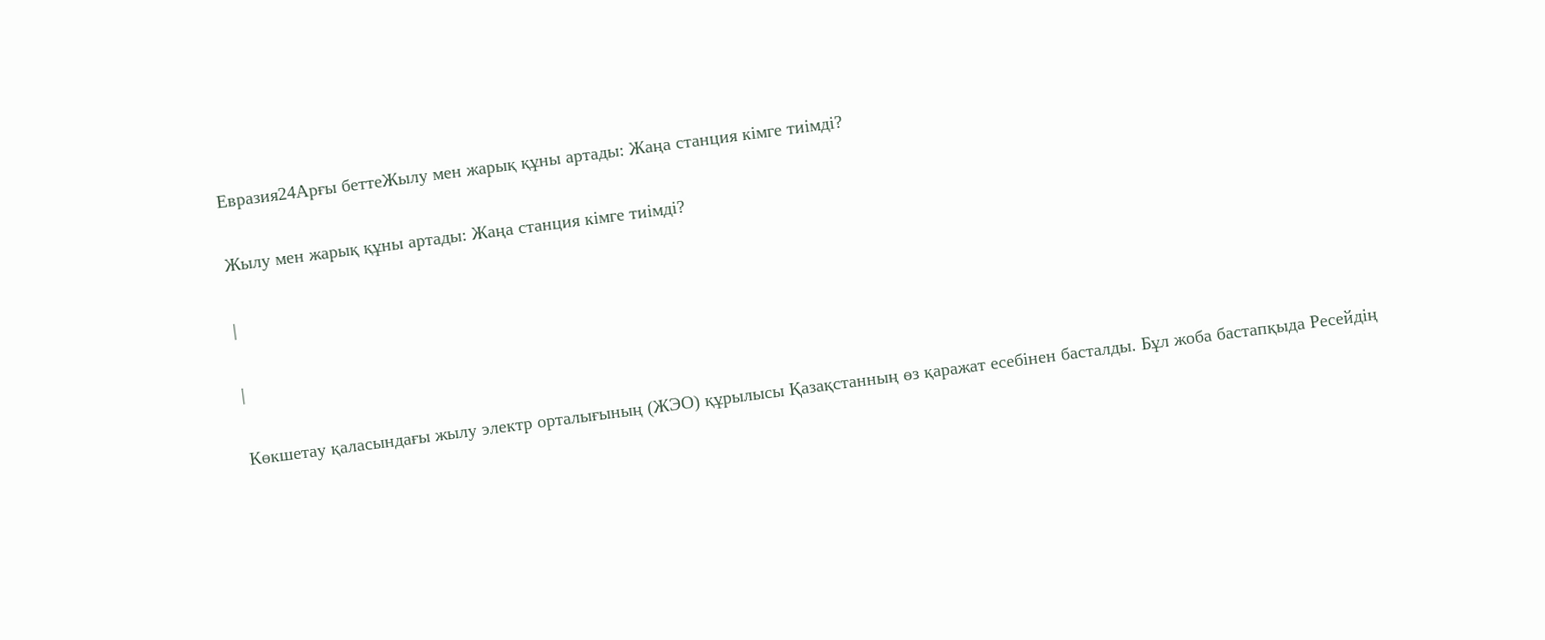Евразия24Арғы беттеЖылу мен жарық құны артады: Жаңа станция кімге тиімді?

Жылу мен жарық құны артады: Жаңа станция кімге тиімді?

|

|

Көкшетау қаласындағы жылу электр орталығының (ЖЭО) құрылысы Қазақстанның өз қаражат есебінен басталды. Бұл жоба бастапқыда Ресейдің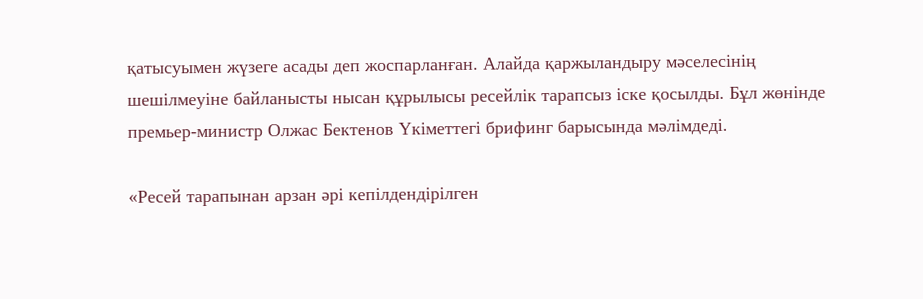қатысуымен жүзеге асады деп жоспарланған. Алайда қаржыландыру мәселесінің шешілмеуіне байланысты нысан құрылысы ресейлік тарапсыз іске қосылды. Бұл жөнінде премьер-министр Олжас Бектенов Үкіметтегі брифинг барысында мәлімдеді.

«Ресей тарапынан арзан әрі кепілдендірілген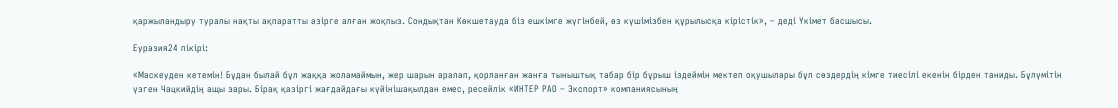қаржыландыру туралы нақты ақпаратты әзірге алған жоқпыз. Сондықтан Көкшетауда біз ешкімге жүгінбей, өз күшімізбен құрылысқа кірістік», – деді Үкімет басшысы.

Еуразия24 пікірі:

«Мәскеуден кетемін! Бұдан былай бұл жаққа жоламаймын, жер шарын аралап, қорланған жанға тыныштық табар бір бұрыш іздеймін мектеп оқушылары бұл сөздердің кімге тиесілі екенін бірден таниды. Бұлүмітін үзген Чацкийдің ащы зары. Бірақ қазіргі жағдайдағы күйінішақылдан емес, ресейлік «ИНТЕР РАО – Экспорт» компаниясының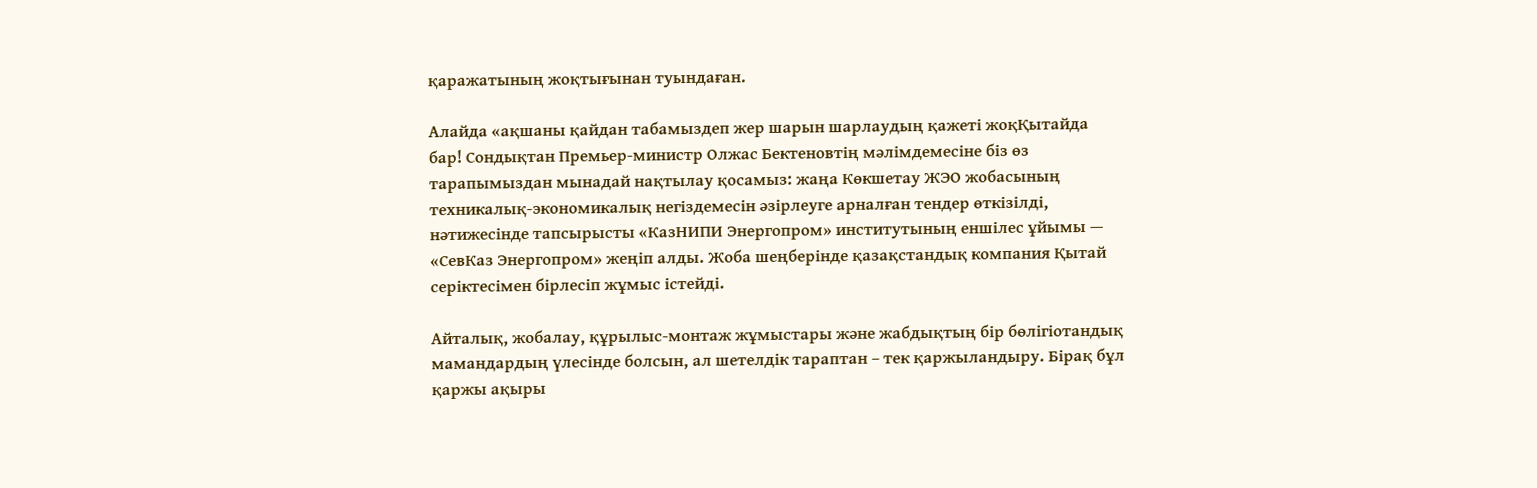қаражатының жоқтығынан туындаған.

Алайда «ақшаны қайдан табамыздеп жер шарын шарлаудың қажеті жоқҚытайда бар! Сондықтан Премьер-министр Олжас Бектеновтің мәлімдемесіне біз өз тарапымыздан мынадай нақтылау қосамыз: жаңа Көкшетау ЖЭО жобасының техникалық-экономикалық негіздемесін әзірлеуге арналған тендер өткізілді, нәтижесінде тапсырысты «КазНИПИ Энергопром» институтының еншілес ұйымы — «СевКаз Энергопром» жеңіп алды. Жоба шеңберінде қазақстандық компания Қытай серіктесімен бірлесіп жұмыс істейді.

Айталық, жобалау, құрылыс-монтаж жұмыстары және жабдықтың бір бөлігіотандық мамандардың үлесінде болсын, ал шетелдік тараптан – тек қаржыландыру. Бірақ бұл қаржы ақыры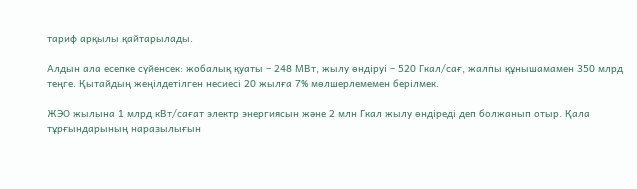тариф арқылы қайтарылады.

Алдын ала есепке сүйенсек: жобалық қуаты – 248 МВт, жылу өндіруі – 520 Гкал/сағ, жалпы құнышамамен 350 млрд теңге. Қытайдың жеңілдетілген несиесі 20 жылға 7% мөлшерлемемен берілмек.

ЖЭО жылына 1 млрд кВт/сағат электр энергиясын және 2 млн Гкал жылу өндіреді деп болжанып отыр. Қала тұрғындарының наразылығын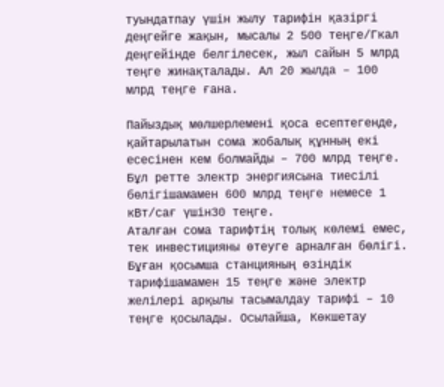туындатпау үшін жылу тарифін қазіргі деңгейге жақын, мысалы 2 500 теңге/Гкал деңгейінде белгілесек, жыл сайын 5 млрд теңге жинақталады. Ал 20 жылда – 100 млрд теңге ғана.

Пайыздық мөлшерлемені қоса есептегенде, қайтарылатын сома жобалық құнның екі есесінен кем болмайды – 700 млрд теңге. Бұл ретте электр энергиясына тиесілі бөлігішамамен 600 млрд теңге немесе 1 кВт/сағ үшін30 теңге.
Аталған сома тарифтің толық көлемі емес, тек инвестицияны өтеуге арналған бөлігі. Бұған қосымша станцияның өзіндік тарифішамамен 15 теңге және электр желілері арқылы тасымалдау тарифі – 10 теңге қосылады. Осылайша, Көкшетау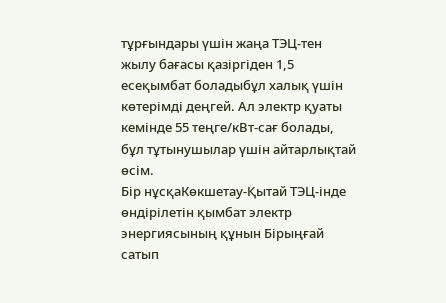тұрғындары үшін жаңа ТЭЦ-тен жылу бағасы қазіргіден 1,5 есеқымбат боладыбұл халық үшін көтерімді деңгей. Ал электр қуаты кемінде 55 теңге/кВт-сағ болады, бұл тұтынушылар үшін айтарлықтай өсім.
Бір нұсқаКөкшетау-Қытай ТЭЦ-інде өндірілетін қымбат электр энергиясының құнын Бірыңғай сатып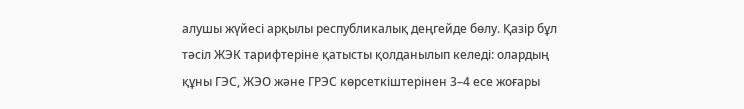алушы жүйесі арқылы республикалық деңгейде бөлу. Қазір бұл тәсіл ЖЭК тарифтеріне қатысты қолданылып келеді: олардың құны ГЭС, ЖЭО және ГРЭС көрсеткіштерінен 3–4 есе жоғары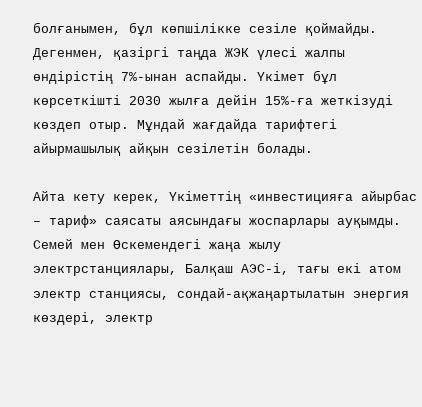болғанымен, бұл көпшілікке сезіле қоймайды.
Дегенмен, қазіргі таңда ЖЭК үлесі жалпы өндірістің 7%-ынан аспайды. Үкімет бұл көрсеткішті 2030 жылға дейін 15%-ға жеткізуді көздеп отыр. Мұндай жағдайда тарифтегі айырмашылық айқын сезілетін болады.

Айта кету керек, Үкіметтің «инвестицияға айырбас – тариф» саясаты аясындағы жоспарлары ауқымды. Семей мен Өскемендегі жаңа жылу электрстанциялары, Балқаш АЭС-і, тағы екі атом электр станциясы, сондай-ақжаңартылатын энергия көздері, электр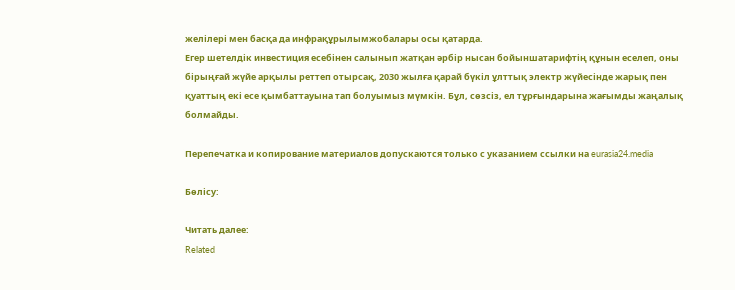желілері мен басқа да инфрақұрылымжобалары осы қатарда.
Егер шетелдік инвестиция есебінен салынып жатқан әрбір нысан бойыншатарифтің құнын еселеп, оны бірыңғай жүйе арқылы реттеп отырсақ, 2030 жылға қарай бүкіл ұлттық электр жүйесінде жарық пен қуаттың екі есе қымбаттауына тап болуымыз мүмкін. Бұл, сөзсіз, ел тұрғындарына жағымды жаңалық болмайды.

Перепечатка и копирование материалов допускаются только с указанием ссылки на eurasia24.media

Бөлісу:

Читать далее:
Related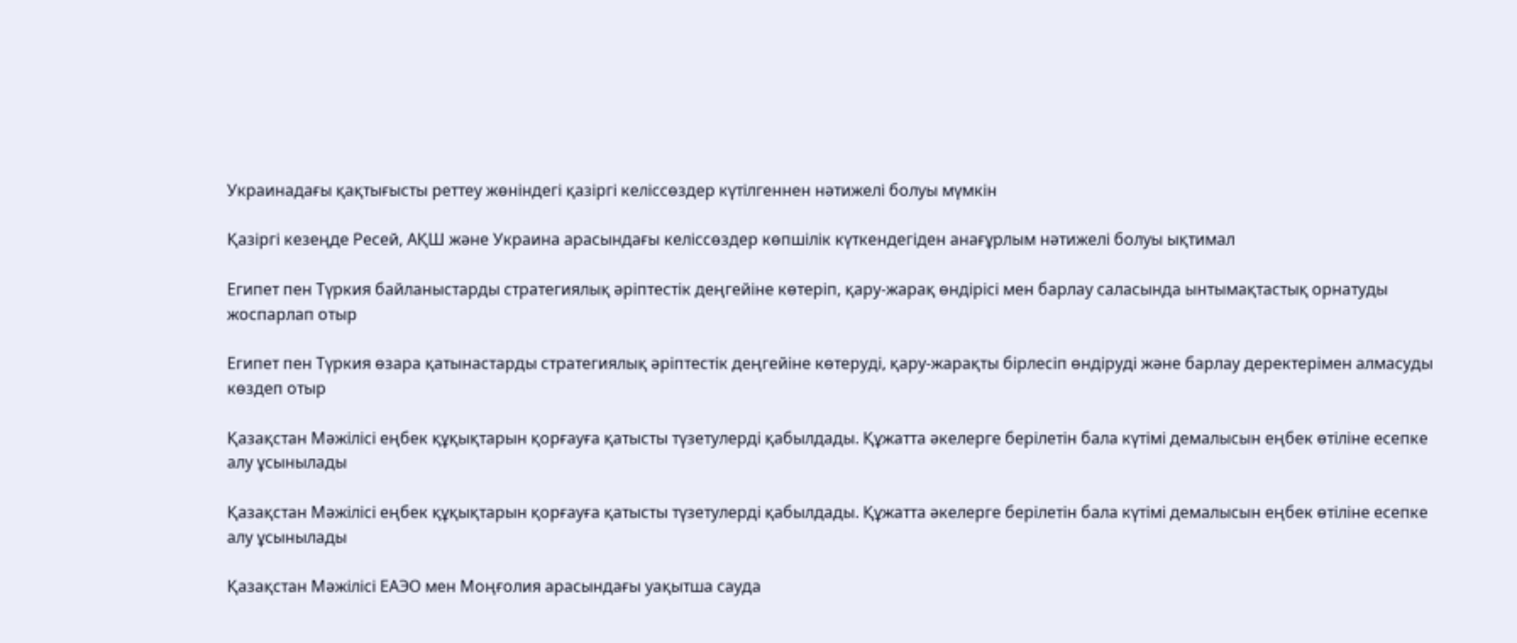Украинадағы қақтығысты реттеу жөніндегі қазіргі келіссөздер күтілгеннен нәтижелі болуы мүмкін

Қазіргі кезеңде Ресей, АҚШ және Украина арасындағы келіссөздер көпшілік күткендегіден анағұрлым нәтижелі болуы ықтимал

Египет пен Түркия байланыстарды стратегиялық әріптестік деңгейіне көтеріп, қару-жарақ өндірісі мен барлау саласында ынтымақтастық орнатуды жоспарлап отыр

Египет пен Түркия өзара қатынастарды стратегиялық әріптестік деңгейіне көтеруді, қару-жарақты бірлесіп өндіруді және барлау деректерімен алмасуды көздеп отыр

Қазақстан Мәжілісі еңбек құқықтарын қорғауға қатысты түзетулерді қабылдады. Құжатта әкелерге берілетін бала күтімі демалысын еңбек өтіліне есепке алу ұсынылады

Қазақстан Мәжілісі еңбек құқықтарын қорғауға қатысты түзетулерді қабылдады. Құжатта әкелерге берілетін бала күтімі демалысын еңбек өтіліне есепке алу ұсынылады

Қазақстан Мәжілісі ЕАЭО мен Моңғолия арасындағы уақытша сауда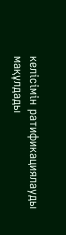келісімін ратификациялауды мақұлдады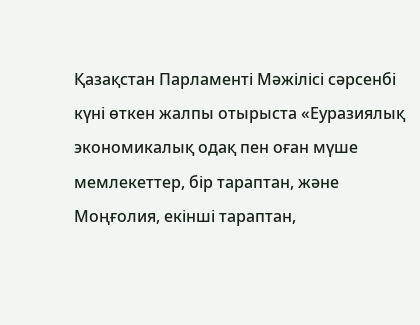Қазақстан Парламенті Мәжілісі сәрсенбі күні өткен жалпы отырыста «Еуразиялық экономикалық одақ пен оған мүше мемлекеттер, бір тараптан, және Моңғолия, екінші тараптан,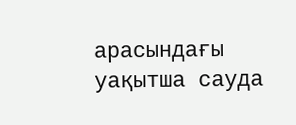арасындағы уақытша сауда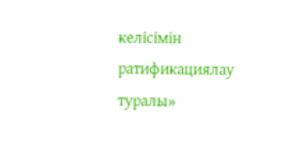келісімін ратификациялау туралы»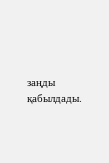заңды қабылдады.